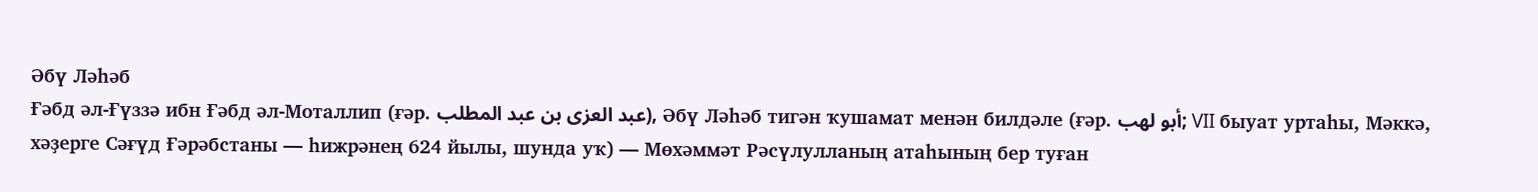Әбү Ләһәб
Ғәбд әл-Ғүззә ибн Ғәбд әл-Моталлип (ғәр. عبد العزى بن عبد المطلب), Әбү Ләһәб тигән ҡушамат менән билдәле (ғәр. أبو لهب; VII быуат уртаһы, Мәккә, хәҙерге Сәғүд Ғәрәбстаны — һижрәнең 624 йылы, шунда уҡ) — Мөхәммәт Рәсүлулланың атаһының бер туған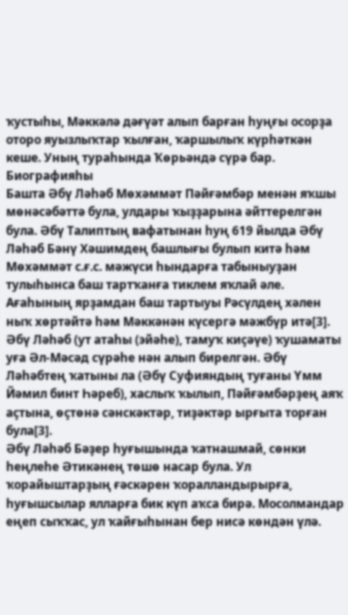ҡустыһы, Мәккәлә дәғүәт алып барған һуңғы осорҙа оторо яуызлыҡтар ҡылған, ҡаршылыҡ күрһәткән кеше. Уның тураһында Ҡөрьәндә сүрә бар.
Биографияһы
Башта Әбү Ләһәб Мөхәммәт Пәйғәмбәр менән яҡшы мөнәсәбәттә була, улдары ҡыҙҙарына әйттерелгән була. Әбү Талиптың вафатынан һуң 619 йылда Әбү Ләһәб Бәнү Хәшимдең башлығы булып китә һәм Мөхәммәт с.ғ.с. мәжүси һындарға табыныуҙан тулыһынса баш тартҡанға тиклем яҡлай әле. Ағаһының ярҙамдан баш тартыуы Рәсүлдең хәлен ныҡ хөртәйтә һәм Мәккәнән күсергә мәжбүр итә[3].
Әбү Ләһәб (ут атаһы (эйәһе), тамуҡ киҫәүе) ҡушаматы уға Әл-Мәсәд сүрәһе нән алып бирелгән. Әбү Ләһәбтең ҡатыны ла (Әбү Суфияндың туғаны Үмм Йәмил бинт Һәреб), хаслыҡ ҡылып, Пәйғәмбәрҙең аяҡ аҫтына, өҫтөнә сәнскәктәр, тиҙәктәр ырғыта торған була[3].
Әбү Ләһәб Бәҙер һуғышында ҡатнашмай, сөнки һеңлеһе Әтикәнең төшө насар була. Ул ҡорайыштарҙың ғәскәрен ҡоралландырырға, һуғышсылар ялларға бик күп аҡса бирә. Мосолмандар еңеп сыҡҡас, ул ҡайғыһынан бер нисә көндән үлә.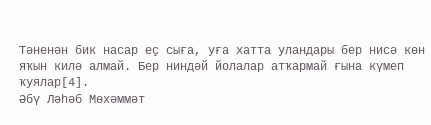Тәненән бик насар еҫ сыға, уға хатта уландары бер нисә көн яҡын килә алмай. Бер ниндәй йолалар атҡармай ғына күмеп ҡуялар[4].
Әбү Ләһәб Мөхәммәт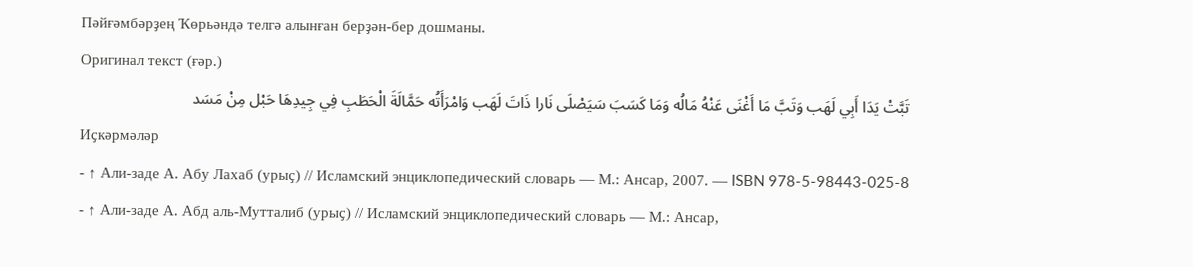Пәйғәмбәрҙең Ҡөрьәндә телгә алынған берҙән-бер дошманы.
Оригинал текст (ғәр.)
تَبَّتْ يَدَا أَبِي لَهَب وَتَبَّ مَا أَغْنَى عَنْهُ مَالُه وَمَا كَسَبَ سَيَصْلَى نَارا ذَاتَ لَهَب وَامْرَأَتُه حَمَّالَةَ الْحَطَبِ فِي جِيدِهَا حَبْل مِنْ مَسَد
Иҫкәрмәләр
- ↑ Али-заде А. Абу Лахаб (урыҫ) // Исламский энциклопедический словарь — М.: Ансар, 2007. — ISBN 978-5-98443-025-8
- ↑ Али-заде А. Абд аль-Мутталиб (урыҫ) // Исламский энциклопедический словарь — М.: Ансар,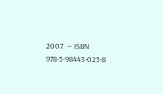2007. — ISBN 978-5-98443-025-8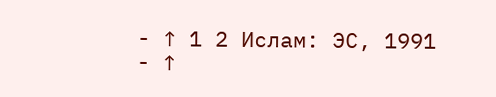- ↑ 1 2 Ислам: ЭС, 1991
- ↑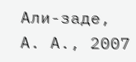Али-заде, А. А., 2007